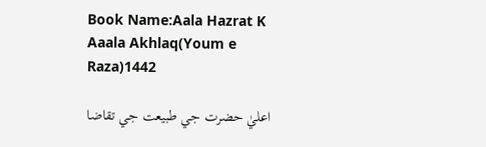Book Name:Aala Hazrat K Aaala Akhlaq(Youm e Raza)1442

اعليٰ حضرت جي طبيعت جي تقاضا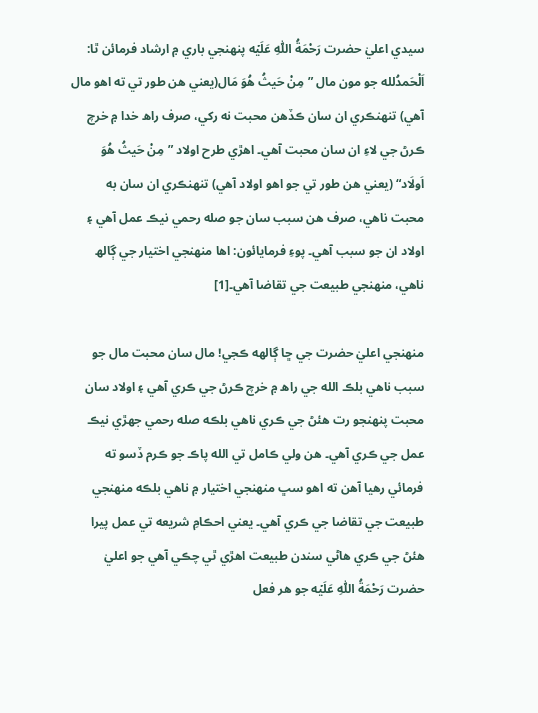سيدي اعليٰ حضرت رَحْمَةُ اللّٰهِ عَلَيۡه پنهنجي باري ۾ ارشاد فرمائن ٿا: اَلْحَمدُلله جو مون مال ”مِنْ حَيثُ ھُوَ مَال(يعني هن طور تي ته اهو مال آهي) تنهنڪري ان سان ڪڏهن محبت نه رکي، صرف راھ خدا ۾ خرچ ڪرڻ جي لاءِ ان سان محبت آهي۔ اهڙي طرح اولاد ”مِنْ حَيثُ ھُوَ اَولَاد“ (يعني هن طور تي جو اهو اولاد آهي) تنهنڪري ان سان به محبت ناهي، صرف هن سبب سان جو صله رحمي نيڪ عمل آهي ۽ اولاد ان جو سبب آهي۔ پوءِ فرمايائون: اها منهنجي اختيار جي ڳالھ ناهي، منهنجي طبيعت جي تقاضا آهي۔[1]

منهنجي اعليٰ حضرت جي ڇا ڳالهه ڪجي! مال سان محبت مال جو سبب ناهي بلڪ الله جي راھ ۾ خرچ ڪرڻ جي ڪري آهي ۽ اولاد سان محبت پنهنجو رت هئڻ جي ڪري ناهي بلڪه صله رحمي جهڙي نيڪ عمل جي ڪري آهي۔ هن ولي ڪامل تي الله پاڪ جو ڪرم ڏسو ته فرمائي رهيا آهن ته اهو سڀ منهنجي اختيار ۾ ناهي بلڪه منهنجي طبيعت جي تقاضا جي ڪري آهي۔ يعني احڪامِ شريعه تي عمل پيرا هئڻ جي ڪري هاڻي سندن طبيعت اهڙي ٿي چڪي آهي جو اعليٰ حضرت رَحْمَةُ اللّٰهِ عَلَيۡه جو هر فعل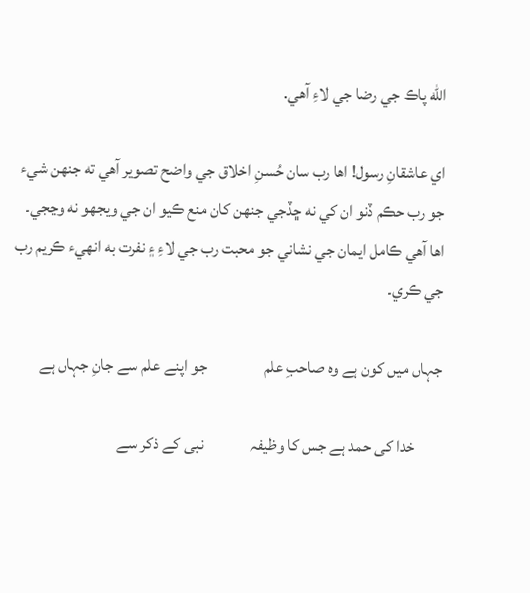الله پاڪ جي رضا جي لاءِ آهي.

اي عاشقانِ رسول! اها رب سان حُسنِ اخلاق جي واضح تصوير آهي ته جنهن شيء جو رب حڪم ڏنو ان کي نه ڇڏجي جنهن کان منع ڪيو ان جي ويجھو نه وڃجي۔ اها آهي ڪامل ايمان جي نشاني جو محبت رب جي لاءِ ۽ نفرت به انهيء ڪريم رب جي ڪري۔

جہاں میں کون ہے وہ صاحبِ علم                 جو اپنے علم سے جانِ جہاں ہے

        خدا کی حمد ہے جس کا وظیفہ              نبی کے ذکر سے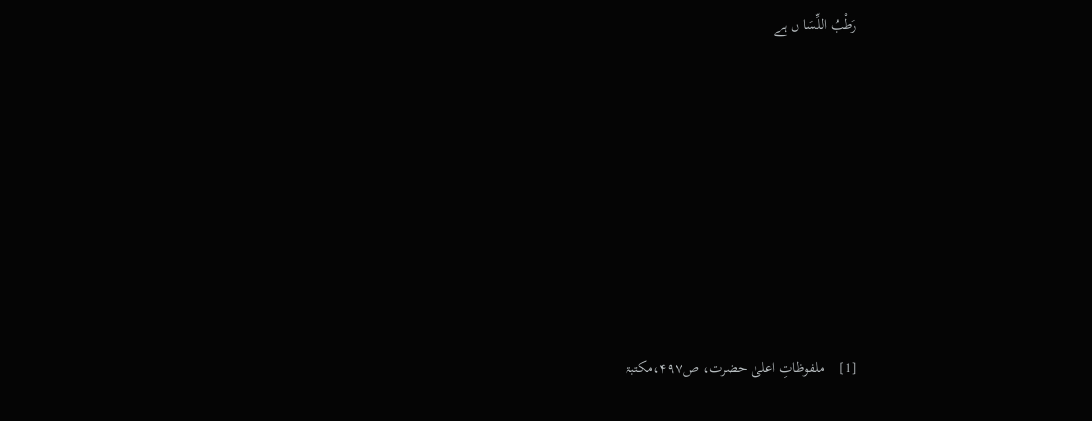رَطْبُ اللِّسَا ں ہے








[1]    ملفوظاتِ اعلیٰ حضرت، ص۴۹۷،مکتبۃ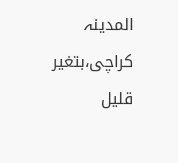المدینہ کراچی،بتغیر قلیل